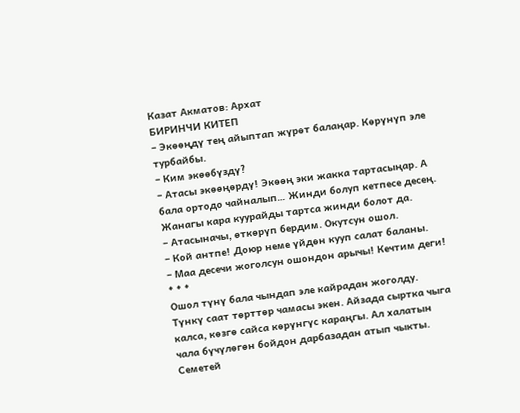Казат Акматов: Архат
БИРИНЧИ КИТЕП
– Экөөңдү тең айыптап жүрөт балаңар. Көрүнүп эле турбайбы.
– Ким экөөбүздү?
– Атасы экөөңөрдү! Экөөң эки жакка тартасыңар. А бала ортодо чайналып… Жинди болуп кетпесе десең. Жанагы кара куурайды тартса жинди болот да.
– Атасыначы, өткөрүп бердим. Окутсун ошол.
– Кой антпе! Доюр неме үйдөн кууп салат баланы.
– Маа десечи жоголсун ошондон арычы! Кечтим деги!
* * *
Ошол түнү бала чындап эле кайрадан жоголду. Түнкү саат төрттөр чамасы экен. Айзада сыртка чыга калса, көзгө сайса көрүнгүс караңгы. Ал халатын чала бүчүлөгөн бойдон дарбазадан атып чыкты. Семетей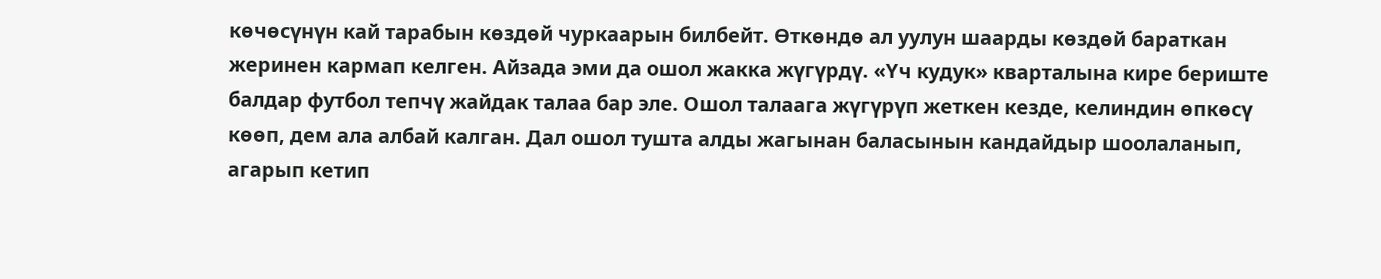көчөсүнүн кай тарабын көздөй чуркаарын билбейт. Өткөндө ал уулун шаарды көздөй бараткан жеринен кармап келген. Айзада эми да ошол жакка жүгүрдү. «Үч кудук» кварталына кире бериште балдар футбол тепчү жайдак талаа бар эле. Ошол талаага жүгүрүп жеткен кезде, келиндин өпкөсү көөп, дем ала албай калган. Дал ошол тушта алды жагынан баласынын кандайдыр шоолаланып, агарып кетип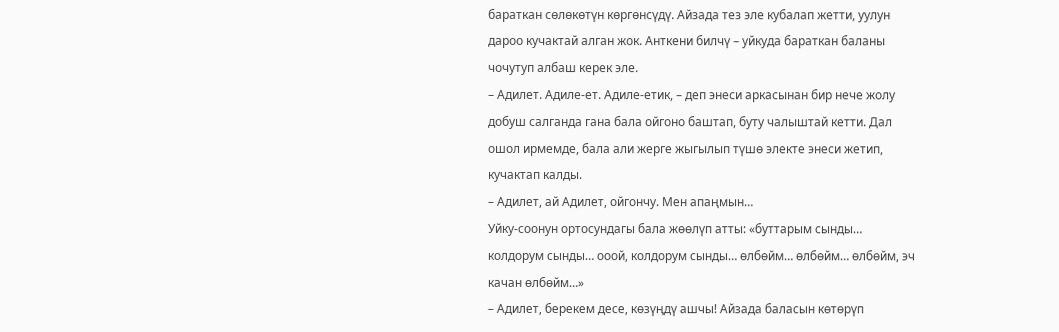бараткан сөлөкөтүн көргөнсүдү. Айзада тез эле кубалап жетти, уулун дароо кучактай алган жок. Анткени билчү – уйкуда бараткан баланы чочутуп албаш керек эле.
– Адилет. Адиле-ет. Адиле-етик, – деп энеси аркасынан бир нече жолу добуш салганда гана бала ойгоно баштап, буту чалыштай кетти. Дал ошол ирмемде, бала али жерге жыгылып түшө электе энеси жетип, кучактап калды.
– Адилет, ай Адилет, ойгончу. Мен апаңмын…
Уйку-соонун ортосундагы бала жөөлүп атты: «буттарым сынды… колдорум сынды… ооой, колдорум сынды… өлбөйм… өлбөйм… өлбөйм, эч качан өлбөйм…»
– Адилет, берекем десе, көзүңдү ашчы! Айзада баласын көтөрүп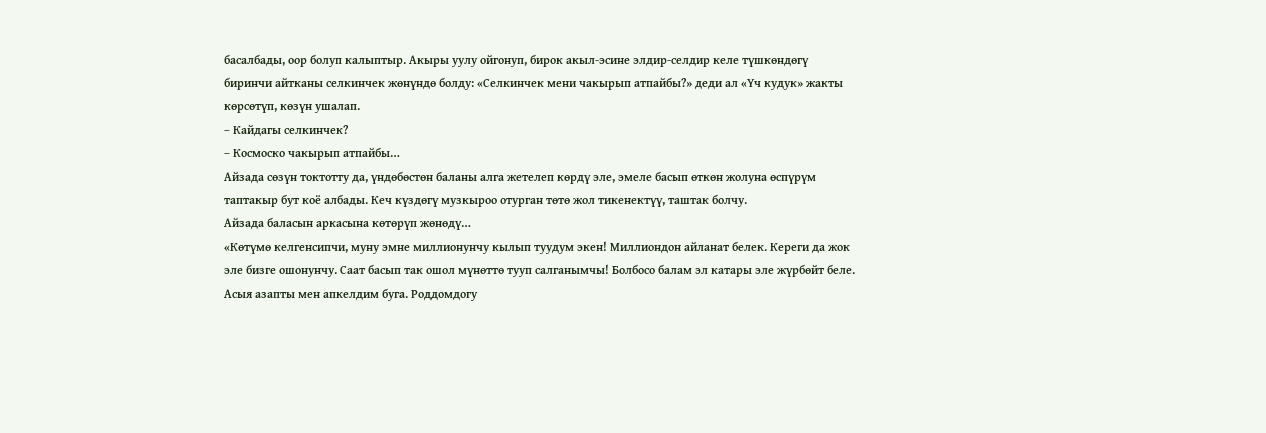басалбады, оор болуп калыптыр. Акыры уулу ойгонуп, бирок акыл-эсине элдир-селдир келе түшкөндөгү биринчи айтканы селкинчек жөнүндө болду: «Селкинчек мени чакырып атпайбы?» деди ал «Үч кудук» жакты көрсөтүп, көзүн ушалап.
– Кайдагы селкинчек?
– Космоско чакырып атпайбы…
Айзада сөзүн токтотту да, үндөбөстөн баланы алга жетелеп көрдү эле, эмеле басып өткөн жолуна өспүрүм таптакыр бут коё албады. Кеч күздөгү музкыроо отурган төтө жол тикенектүү, таштак болчу.
Айзада баласын аркасына көтөрүп жөнөдү…
«Көтүмө келгенсипчи, муну эмне миллионунчу кылып туудум экен! Миллиондон айланат белек. Кереги да жок эле бизге ошонунчу. Саат басып так ошол мүнөттө тууп салганымчы! Болбосо балам эл катары эле жүрбөйт беле. Асыя азапты мен апкелдим буга. Роддомдогу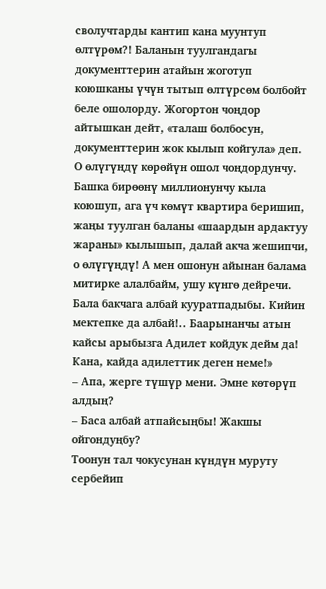сволучтарды кантип кана муунтуп өлтүрөм?! Баланын туулгандагы документтерин атайын жоготуп коюшканы үчүн тытып өлтүрсөм болбойт беле ошолорду. Жогортон чоңдор айтышкан дейт, «талаш болбосун, документтерин жок кылып койгула» деп. О өлүгүңдү көрөйүн ошол чоңдордунчу. Башка бирөөнү миллионунчу кыла коюшуп, ага үч көмүт квартира беришип, жаңы туулган баланы «шаардын ардактуу жараны» кылышып, далай акча жешипчи, о өлүгүңдү! А мен ошонун айынан балама митирке алалбайм, ушу күнгө дейречи. Бала бакчага албай кууратпадыбы. Кийин мектепке да албай!.. Баарынанчы атын кайсы арыбызга Адилет койдук дейм да! Кана, кайда адилеттик деген неме!»
– Апа, жерге түшүр мени. Эмне көтөрүп алдың?
– Баса албай атпайсыңбы! Жакшы ойгондуңбу?
Тоонун тал чокусунан күндүн муруту сербейип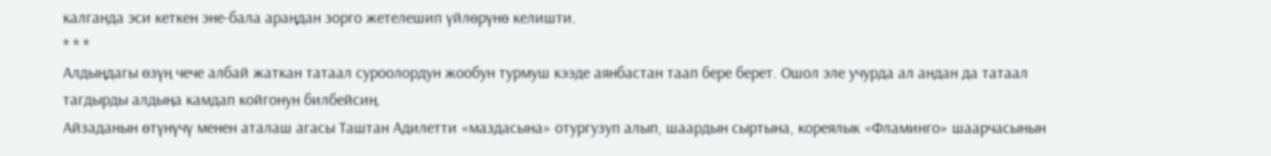калганда эси кеткен эне-бала араңдан зорго жетелешип үйлөрүнө келишти.
* * *
Алдыңдагы өзүң чече албай жаткан татаал суроолордун жообун турмуш кээде аянбастан таап бере берет. Ошол эле учурда ал андан да татаал тагдырды алдыңа камдап койгонун билбейсиң.
Айзаданын өтүнүчү менен аталаш агасы Таштан Адилетти «маздасына» отургузуп алып, шаардын сыртына, кореялык «Фламинго» шаарчасынын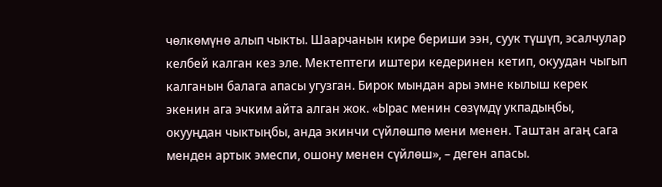чөлкөмүнө алып чыкты. Шаарчанын кире бериши ээн, суук түшүп, эсалчулар келбей калган кез эле. Мектептеги иштери кедеринен кетип, окуудан чыгып калганын балага апасы угузган. Бирок мындан ары эмне кылыш керек экенин ага эчким айта алган жок. «Ырас менин сөзүмдү укпадыңбы, окууңдан чыктыңбы, анда экинчи сүйлөшпө мени менен. Таштан агаң сага менден артык эмеспи, ошону менен сүйлөш», – деген апасы.